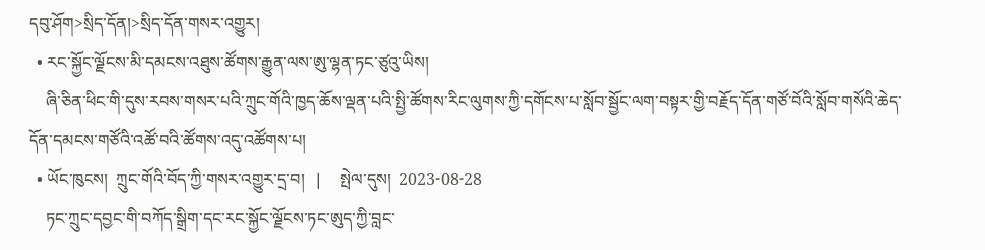དབུ་ཤོག>སྲིད་དོན།>སྲིད་དོན་གསར་འགྱུར།
  • རང་སྐྱོང་ལྗོངས་མི་དམངས་འཐུས་ཚོགས་རྒྱུན་ལས་ཨུ་ལྷན་ཏང་ཙུའུ་ཡིས།
    ཞི་ཅིན་ཕིང་གི་དུས་རབས་གསར་པའི་ཀྲུང་གོའི་ཁྱད་ཆོས་ལྡན་པའི་སྤྱི་ཚོགས་རིང་ལུགས་ཀྱི་དགོངས་པ་སློབ་སྦྱོང་ལག་བསྟར་གྱི་བརྗོད་དོན་གཙོ་བོའི་སློབ་གསོའི་ཆེད་དོན་དམངས་གཙོའི་འཚོ་བའི་ཚོགས་འདུ་འཚོགས་པ།
  • ཡོང་ཁུངས།  ཀྲུང་གོའི་བོད་ཀྱི་གསར་འགྱུར་དྲ་བ།   |     སྤེལ་དུས།  2023-08-28
    ཏང་ཀྲུང་དབྱང་གི་བཀོད་སྒྲིག་དང་རང་སྐྱོང་ལྗོངས་ཏང་ཨུད་ཀྱི་བླང་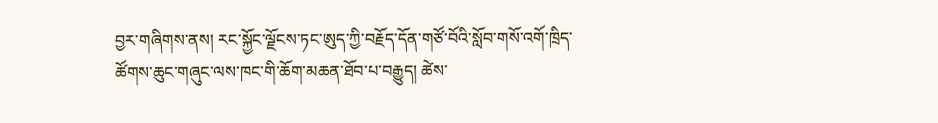བྱར་གཞིགས་ནས། རང་སྐྱོང་ལྗོངས་ཏང་ཨུད་ཀྱི་བརྗོད་དོན་གཙོ་བོའི་སློབ་གསོ་འགོ་ཁྲིད་ཚོགས་ཆུང་གཞུང་ལས་ཁང་གི་ཆོག་མཆན་ཐོབ་པ་བརྒྱུད། ཚེས་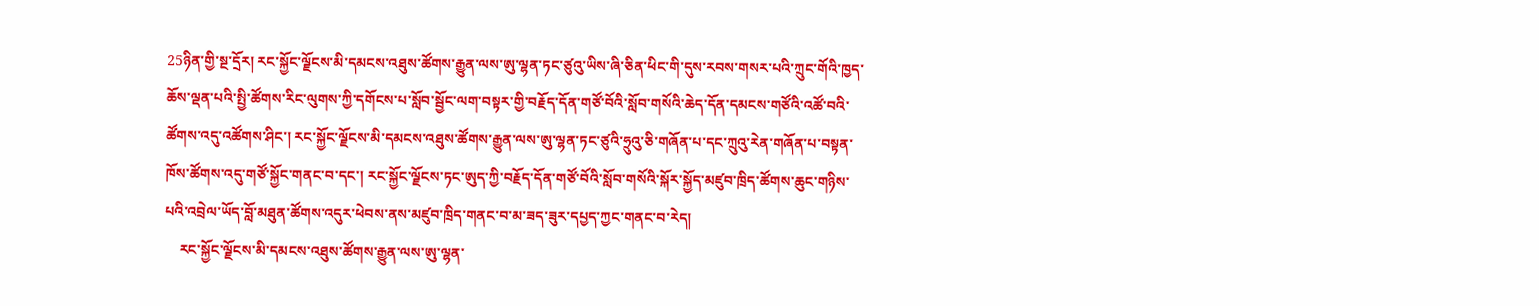25ཉིན་གྱི་སྔ་དྲོར། རང་སྐྱོང་ལྗོངས་མི་དམངས་འཐུས་ཚོགས་རྒྱུན་ལས་ཨུ་ལྷན་ཏང་ཙུའུ་ཡིས་ཞི་ཅིན་ཕིང་གི་དུས་རབས་གསར་པའི་ཀྲུང་གོའི་ཁྱད་ཆོས་ལྡན་པའི་སྤྱི་ཚོགས་རིང་ལུགས་ཀྱི་དགོངས་པ་སློབ་སྦྱོང་ལག་བསྟར་གྱི་བརྗོད་དོན་གཙོ་བོའི་སློབ་གསོའི་ཆེད་དོན་དམངས་གཙོའི་འཚོ་བའི་ཚོགས་འདུ་འཚོགས་ཤིང་། རང་སྐྱོང་ལྗོངས་མི་དམངས་འཐུས་ཚོགས་རྒྱུན་ལས་ཨུ་ལྷན་ཏང་ཙུའི་ཧྲུའུ་ཅི་གཞོན་པ་དང་ཀྲུའུ་རེན་གཞོན་པ་བསྟན་ཁོས་ཚོགས་འདུ་གཙོ་སྐྱོང་གནང་བ་དང་། རང་སྐྱོང་ལྗོངས་ཏང་ཨུད་ཀྱི་བརྗོད་དོན་གཙོ་བོའི་སློབ་གསོའི་སྐོར་སྐྱོད་མཛུབ་ཁྲིད་ཚོགས་ཆུང་གཉིས་པའི་འབྲེལ་ཡོད་བློ་མཐུན་ཚོགས་འདུར་ཕེབས་ནས་མཛུབ་ཁྲིད་གནང་བ་མ་ཟད་ཟུར་དཔྱད་ཀྱང་གནང་བ་རེད།
    རང་སྐྱོང་ལྗོངས་མི་དམངས་འཐུས་ཚོགས་རྒྱུན་ལས་ཨུ་ལྷན་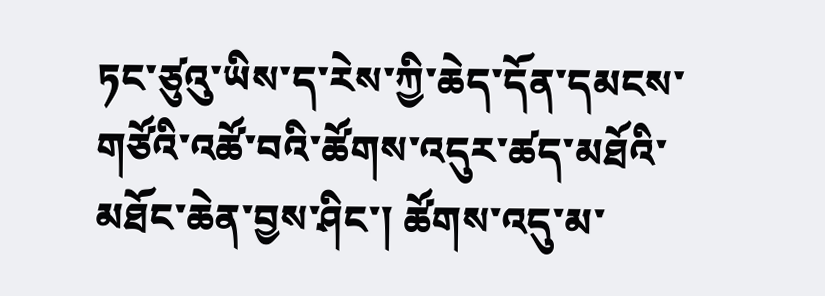ཏང་ཙུའུ་ཡིས་ད་རེས་ཀྱི་ཆེད་དོན་དམངས་གཙོའི་འཚོ་བའི་ཚོགས་འདུར་ཚད་མཐོའི་མཐོང་ཆེན་བྱས་ཤིང་། ཚོགས་འདུ་མ་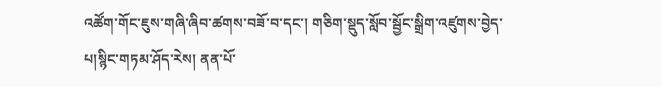འཚོག་གོང་ཇུས་གཞི་ཞིབ་ཚགས་བཟོ་བ་དང་། གཅིག་སྡུད་སློབ་སྦྱོང་སྒྲིག་འཛུགས་བྱེད་པ།སྙིང་གཏམ་ཤོད་རེས། ནན་པོ་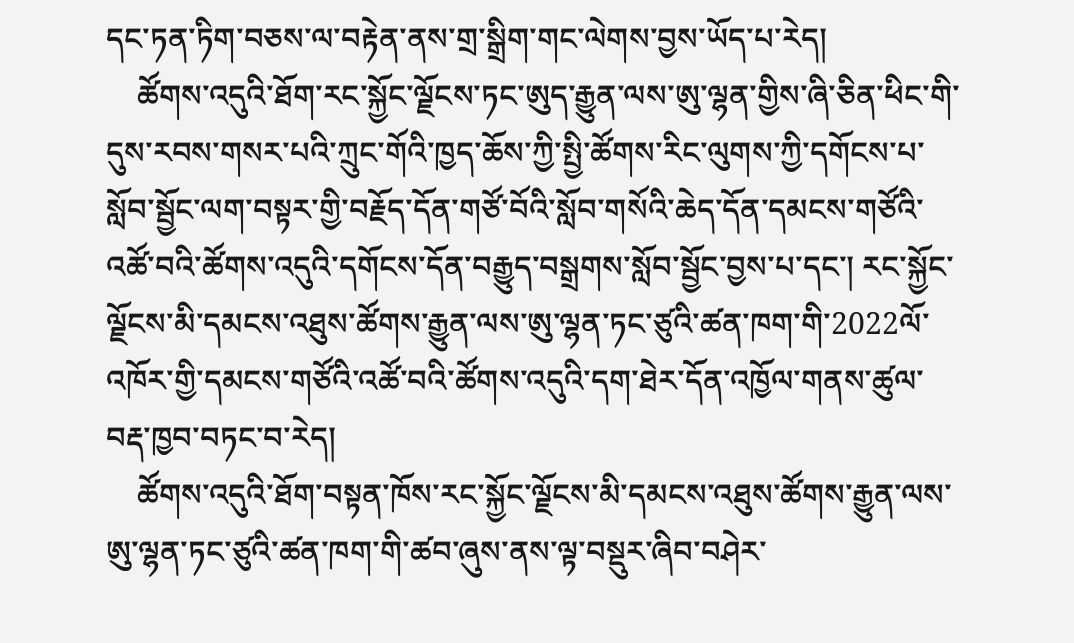དང་ཏན་ཏིག་བཅས་ལ་བརྟེན་ནས་གྲ་སྒྲིག་གང་ལེགས་བྱས་ཡོད་པ་རེད།
    ཚོགས་འདུའི་ཐོག་རང་སྐྱོང་ལྗོངས་ཏང་ཨུད་རྒྱུན་ལས་ཨུ་ལྷན་གྱིས་ཞི་ཅིན་ཕིང་གི་དུས་རབས་གསར་པའི་ཀྲུང་གོའི་ཁྱད་ཆོས་ཀྱི་སྤྱི་ཚོགས་རིང་ལུགས་ཀྱི་དགོངས་པ་སློབ་སྦྱོང་ལག་བསྟར་གྱི་བརྗོད་དོན་གཙོ་བོའི་སློབ་གསོའི་ཆེད་དོན་དམངས་གཙོའི་འཚོ་བའི་ཚོགས་འདུའི་དགོངས་དོན་བརྒྱུད་བསྒྲགས་སློབ་སྦྱོང་བྱས་པ་དང་། རང་སྐྱོང་ལྗོངས་མི་དམངས་འཐུས་ཚོགས་རྒྱུན་ལས་ཨུ་ལྷན་ཏང་ཙུའི་ཚན་ཁག་གི་2022ལོ་འཁོར་གྱི་དམངས་གཙོའི་འཚོ་བའི་ཚོགས་འདུའི་དག་ཐེར་དོན་འཁྱོལ་གནས་ཚུལ་བརྡ་ཁྱབ་བཏང་བ་རེད།
    ཚོགས་འདུའི་ཐོག་བསྟན་ཁོས་རང་སྐྱོང་ལྗོངས་མི་དམངས་འཐུས་ཚོགས་རྒྱུན་ལས་ཨུ་ལྷན་ཏང་ཙུའི་ཚན་ཁག་གི་ཚབ་ཞུས་ནས་ལྟ་བསྡུར་ཞིབ་བཤེར་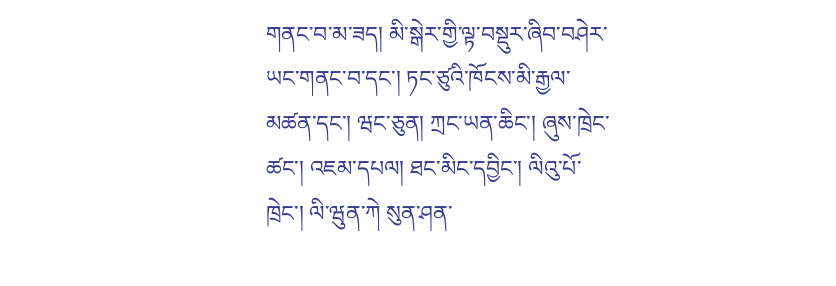གནང་བ་མ་ཟད། མི་སྒེར་གྱི་ལྟ་བསྡུར་ཞིབ་བཤེར་ཡང་གནང་བ་དང་། ཏང་ཙུའི་ཁོངས་མི་རྒྱལ་མཚན་དང་། ཝང་ཅུན། ཀྲང་ཡན་ཆིང་། ཞུས་ཁྲེང་ཚང་། འཇམ་དཔལ། ཐང་མིང་དབྱིང་། ལིའུ་པོ་ཁྲེང་། ལི་ཝུན་ཀེ སུན་ཤན་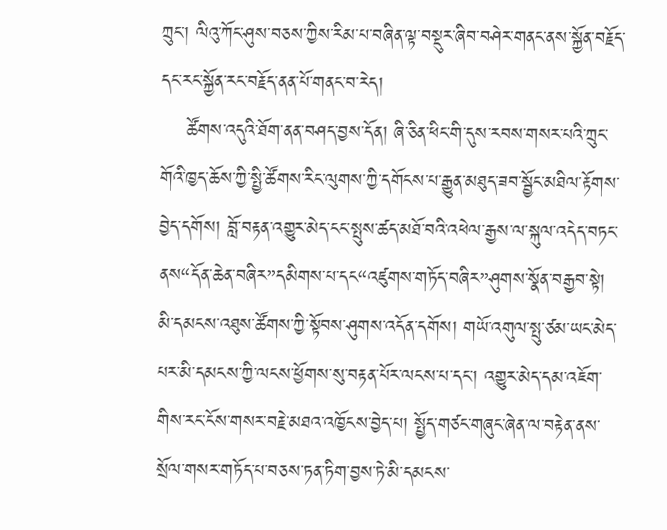ཀྲུང་། ལིའུ་ཀོང་ཤུས་བཅས་ཀྱིས་རིམ་པ་བཞིན་ལྟ་བསྡུར་ཞིབ་བཤེར་གནང་ནས་སྐྱོན་བརྗོད་དང་རང་སྐྱོན་རང་བརྗོད་ནན་པོ་གནང་བ་རེད།
    ཚོགས་འདུའི་ཐོག་ནན་བཤད་བྱས་དོན། ཞི་ཅིན་ཕིང་གི་དུས་རབས་གསར་པའི་ཀྲུང་གོའི་ཁྱད་ཆོས་ཀྱི་སྤྱི་ཚོགས་རིང་ལུགས་ཀྱི་དགོངས་པ་རྒྱུན་མཐུད་ཟབ་སྦྱོང་མཐིལ་རྟོགས་བྱེད་དགོས། བློ་བརྟན་འགྱུར་མེད་ངང་སྤུས་ཚད་མཐོ་བའི་འཕེལ་རྒྱས་ལ་སྐུལ་འདེད་བཏང་ནས“དོན་ཆེན་བཞིར”དམིགས་པ་དང“འཛུགས་གཏོད་བཞིར”ཤུགས་སྣོན་བརྒྱབ་སྟེ། མི་དམངས་འཐུས་ཚོགས་ཀྱི་སྟོབས་ཤུགས་འདོན་དགོས། གཡོ་འགུལ་སྤུ་ཙམ་ཡང་མེད་པར་མི་དམངས་ཀྱི་ལངས་ཕྱོགས་སུ་བརྟན་པོར་ལངས་པ་དང་། འགྱུར་མེད་དམ་འཇོག་གིས་རང་ངོས་གསར་བརྗེ་མཐའ་འཁྱོངས་བྱེད་པ། སྤྱོད་གཙང་གཞུང་ཞེན་ལ་བརྟེན་ནས་སྲོལ་གསར་གཏོད་པ་བཅས་ཏན་ཏིག་བྱས་ཏེ་མི་དམངས་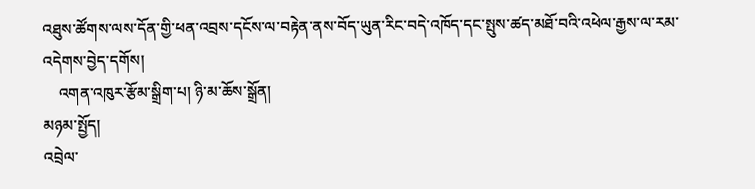འཐུས་ཚོགས་ལས་དོན་གྱི་ཕན་འབྲས་དངོས་ལ་བརྟེན་ནས་བོད་ཡུན་རིང་བདེ་འཁོད་དང་སྤུས་ཚད་མཐོ་བའི་འཕེལ་རྒྱས་ལ་རམ་འདེགས་བྱེད་དགོས།
    འགན་འཁུར་རྩོམ་སྒྲིག་པ། ཉི་མ་ཆོས་སྒྲོན།
མཉམ་སྤྱོད།
འབྲེལ་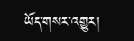ཡོད་གསར་འགྱུར།